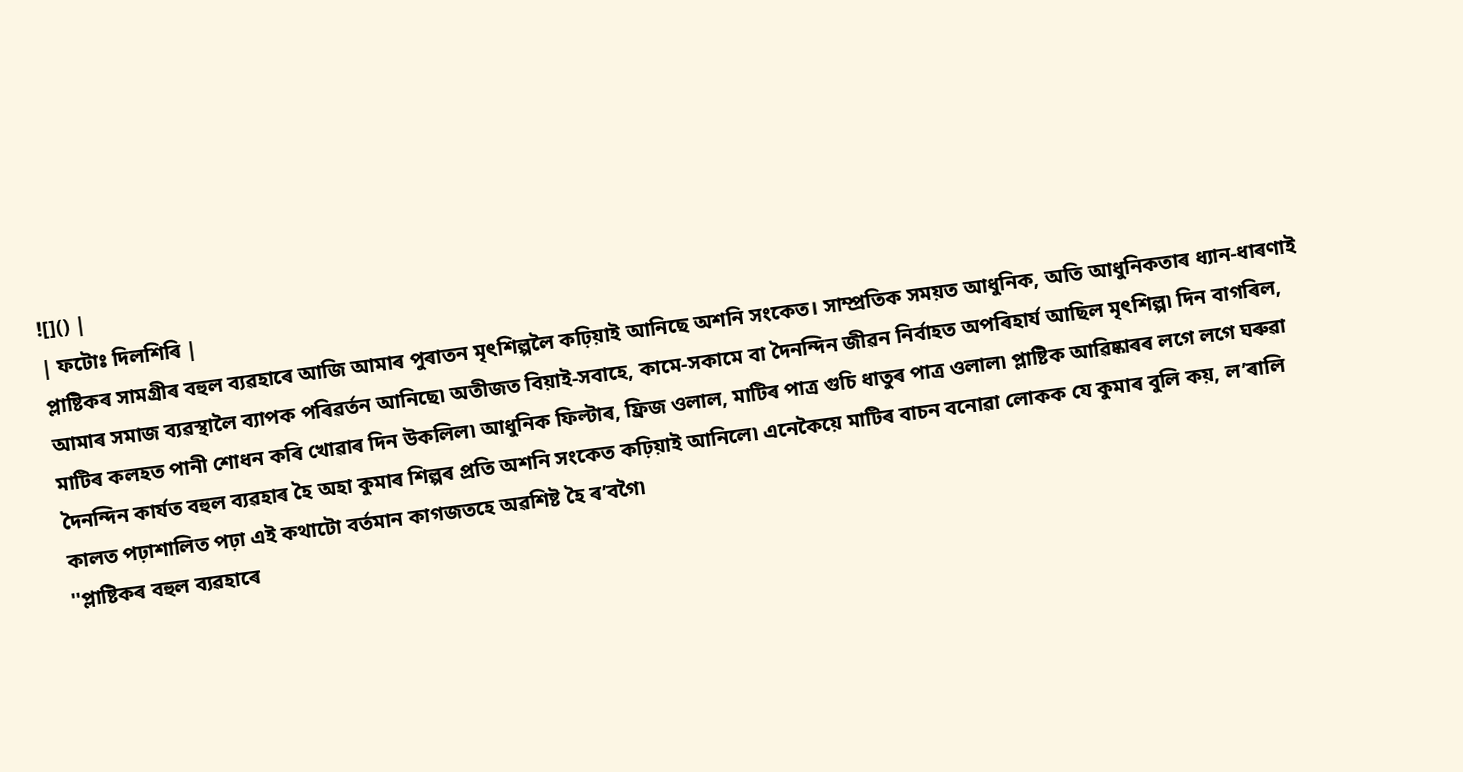![]() |
| ফটোঃ দিলশিৰি |
প্লাষ্টিকৰ সামগ্ৰীৰ বহুল ব্যৱহাৰে আজি আমাৰ পুৰাতন মৃৎশিল্পলৈ কঢ়িয়াই আনিছে অশনি সংকেত। সাম্প্ৰতিক সময়ত আধুনিক, অতি আধুনিকতাৰ ধ্যান-ধাৰণাই আমাৰ সমাজ ব্যৱস্থালৈ ব্যাপক পৰিৱৰ্তন আনিছে৷ অতীজত বিয়াই-সবাহে, কামে-সকামে বা দৈনন্দিন জীৱন নিৰ্বাহত অপৰিহাৰ্য আছিল মৃৎশিল্প৷ দিন বাগৰিল, মাটিৰ কলহত পানী শোধন কৰি খোৱাৰ দিন উকলিল৷ আধুনিক ফিল্টাৰ, ফ্ৰিজ ওলাল, মাটিৰ পাত্ৰ গুচি ধাতুৰ পাত্ৰ ওলাল৷ প্লাষ্টিক আৱিষ্কাৰৰ লগে লগে ঘৰুৱা দৈনন্দিন কাৰ্যত বহুল ব্যৱহাৰ হৈ অহা কুমাৰ শিল্পৰ প্ৰতি অশনি সংকেত কঢ়িয়াই আনিলে৷ এনেকৈয়ে মাটিৰ বাচন বনোৱা লোকক যে কুমাৰ বুলি কয়, ল’ৰালি কালত পঢ়াশালিত পঢ়া এই কথাটো বৰ্তমান কাগজতহে অৱশিষ্ট হৈ ৰ’বগৈ৷
''প্লাষ্টিকৰ বহুল ব্যৱহাৰে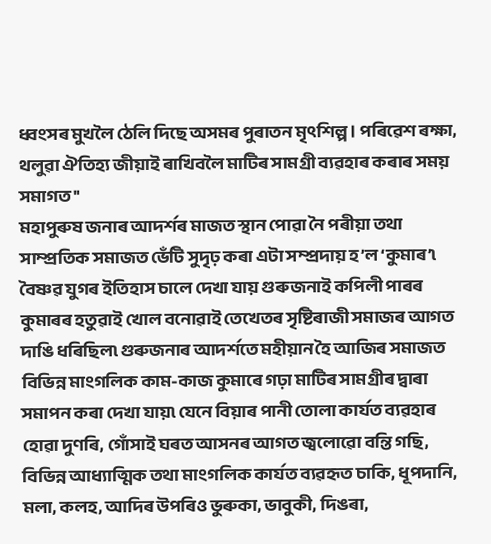ধ্বংসৰ মুখলৈ ঠেলি দিছে অসমৰ পুৰাতন মৃৎশিল্প। পৰিৱেশ ৰক্ষা, থলুৱা ঐতিহ্য জীয়াই ৰাখিবলৈ মাটিৰ সামগ্ৰী ব্যৱহাৰ কৰাৰ সময় সমাগত''
মহাপুৰুষ জনাৰ আদৰ্শৰ মাজত স্থান পোৱা নৈ পৰীয়া তথা সাম্প্ৰতিক সমাজত ভেঁটি সুদৃঢ় কৰা এটা সম্প্ৰদায় হ’ল ‘কুমাৰ’৷ বৈষ্ণৱ যুগৰ ইতিহাস চালে দেখা যায় গুৰুজনাই কপিলী পাৰৰ কুমাৰৰ হতুৱাই খোল বনোৱাই তেখেতৰ সৃষ্টিৰাজী সমাজৰ আগত দাঙি ধৰিছিল৷ গুৰুজনাৰ আদৰ্শতে মহীয়ান হৈ আজিৰ সমাজত বিভিন্ন মাংগলিক কাম-কাজ কুমাৰে গঢ়া মাটিৰ সামগ্ৰীৰ দ্বাৰা সমাপন কৰা দেখা যায়৷ যেনে বিয়াৰ পানী তোলা কাৰ্যত ব্যৱহাৰ হোৱা দুণৰি, গোঁসাই ঘৰত আসনৰ আগত জ্বলোৱো বন্তি গছি, বিভিন্ন আধ্যাত্মিক তথা মাংগলিক কাৰ্যত ব্যৱহৃত চাকি, ধূপদানি, মলা, কলহ, আদিৰ উপৰিও ভুৰুকা, ভাবুকী, দিঙৰা,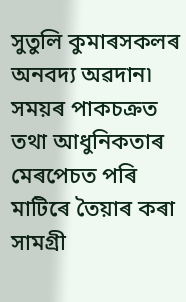সুতুলি কুমাৰসকলৰ অনবদ্য অৱদান৷ সময়ৰ পাকচক্ৰত তথা আধুনিকতাৰ মেৰপেচত পৰি মাটিৰে তৈয়াৰ কৰা সামগ্ৰী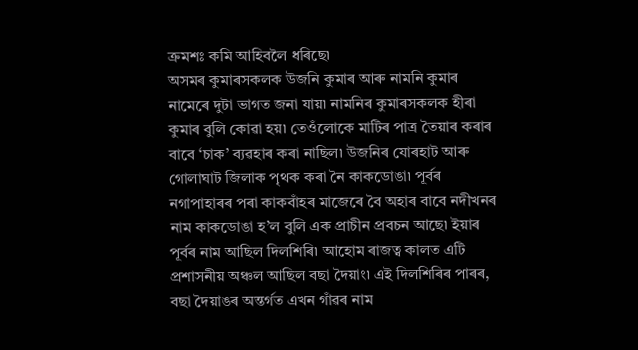ক্ৰমশঃ কমি আহিবলৈ ধৰিছে৷
অসমৰ কুমাৰসকলক উজনি কুমাৰ আৰু নামনি কুমাৰ নামেৰে দুটা ভাগত জনা যায়৷ নামনিৰ কুমাৰসকলক হীৰা কুমাৰ বুলি কোৱা হয়৷ তেওঁলোকে মাটিৰ পাত্ৰ তৈয়াৰ কৰাৰ বাবে ‘চাক’ ব্যৱহাৰ কৰা নাছিল৷ উজনিৰ যোৰহাট আৰু গোলাঘাট জিলাক পৃথক কৰা নৈ কাকডোঙা৷ পূৰ্বৰ নগাপাহাৰৰ পৰা কাকবাঁহৰ মাজেৰে বৈ অহাৰ বাবে নদীখনৰ নাম কাকডোঙা হ’ল বুলি এক প্ৰাচীন প্ৰবচন আছে৷ ইয়াৰ পূৰ্বৰ নাম আছিল দিলশিৰি৷ আহোম ৰাজত্ব কালত এটি প্ৰশাসনীয় অঞ্চল আছিল বছা দৈয়াং৷ এই দিলশিৰিৰ পাৰৰ, বছা দৈয়াঙৰ অন্তৰ্গত এখন গাঁৱৰ নাম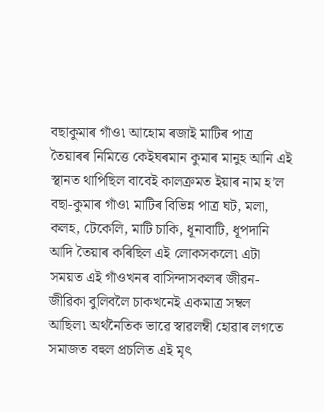বছাকুমাৰ গাঁও৷ আহোম ৰজাই মাটিৰ পাত্ৰ তৈয়াৰৰ নিমিত্তে কেইঘৰমান কুমাৰ মানুহ আনি এই স্থানত থাপিছিল বাবেই কালক্ৰমত ইয়াৰ নাম হ’ল বছা-কুমাৰ গাঁও৷ মাটিৰ বিভিন্ন পাত্ৰ ঘট, মলা, কলহ, টেকেলি, মাটি চাকি, ধূনাবাটি, ধূপদানি আদি তৈয়াৰ কৰিছিল এই লোকসকলে৷ এটা সময়ত এই গাঁওখনৰ বাসিন্দাসকলৰ জীৱন-জীৱিকা বুলিবলৈ চাকখনেই একমাত্ৰ সম্বল আছিল৷ অৰ্থনৈতিক ভাৱে স্বাৱলম্বী হোৱাৰ লগতে সমাজত বহুল প্ৰচলিত এই মৃৎ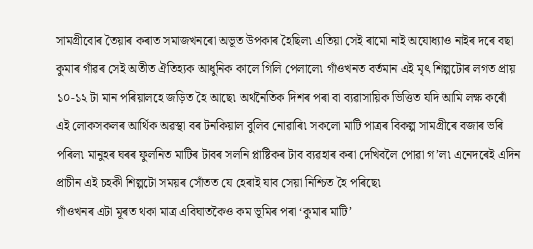সামগ্ৰীবোৰ তৈয়াৰ কৰাত সমাজখনৰো অভূত উপকাৰ হৈছিল৷ এতিয়া সেই ৰামো নাই অযোধ্যাও নাইৰ দৰে বছা কুমাৰ গাঁৱৰ সেই অতীত ঐতিহ্যক আধুনিক কালে গিলি পেলালে৷ গাঁওখনত বৰ্তমান এই মৃৎ শিল্পটোৰ লগত প্ৰায় ১০-১২ টা মান পৰিয়ালহে জড়িত হৈ আছে৷ অৰ্থনৈতিক দিশৰ পৰা বা ব্যৱাসায়িক ভিত্তিত যদি আমি লক্ষ কৰোঁ এই লোকসকলৰ আৰ্থিক অৱস্থা বৰ টনকিয়াল বুলিব নোৱাৰি৷ সকলো মাটি পাত্ৰৰ বিকল্প সামগ্ৰীৰে বজাৰ ভৰি পৰিল৷ মানুহৰ ঘৰৰ ফুলনিত মাটিৰ টাবৰ সলনি প্লাষ্টিকৰ টাব ব্যৱহাৰ কৰা দেখিবলৈ পোৱা গ’ল৷ এনেদৰেই এদিন প্ৰাচীন এই চহকী শিল্পটো সময়ৰ সোঁতত যে হেৰাই যাব সেয়া নিশ্চিত হৈ পৰিছে৷
গাঁওখনৰ এটা মূৰত থকা মাত্ৰ এবিঘাতকৈও কম ভূমিৰ পৰা ‘কুমাৰ মাটি’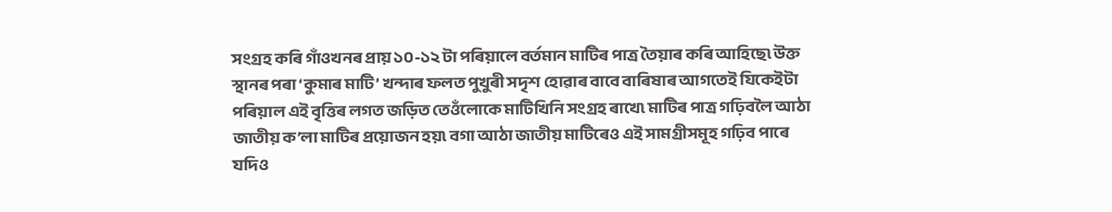সংগ্ৰহ কৰি গাঁওখনৰ প্ৰায় ১০-১২ টা পৰিয়ালে বৰ্তমান মাটিৰ পাত্ৰ তৈয়াৰ কৰি আহিছে৷ উক্ত স্থানৰ পৰা ‘কুমাৰ মাটি’ খন্দাৰ ফলত পুখুৰী সদৃশ হোৱাৰ বাবে বাৰিষাৰ আগতেই যিকেইটা পৰিয়াল এই বৃত্তিৰ লগত জড়িত তেওঁলোকে মাটিখিনি সংগ্ৰহ ৰাখে৷ মাটিৰ পাত্ৰ গঢ়িবলৈ আঠা জাতীয় ক’লা মাটিৰ প্ৰয়োজন হয়৷ বগা আঠা জাতীয় মাটিৰেও এই সামগ্ৰীসমূহ গঢ়িব পাৰে যদিও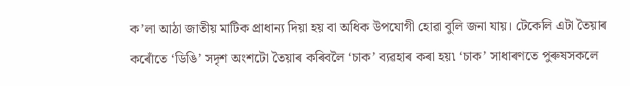ক’লা আঠা জাতীয় মাটিক প্ৰাধান্য দিয়া হয় বা অধিক উপযোগী হোৱা বুলি জনা যায়। টেকেলি এটা তৈয়াৰ কৰোঁতে ‘ডিঙি’ সদৃশ অংশটো তৈয়াৰ কৰিবলৈ ‘চাক’ ব্যৱহাৰ কৰা হয়৷ ‘চাক’ সাধাৰণতে পুৰুষসকলে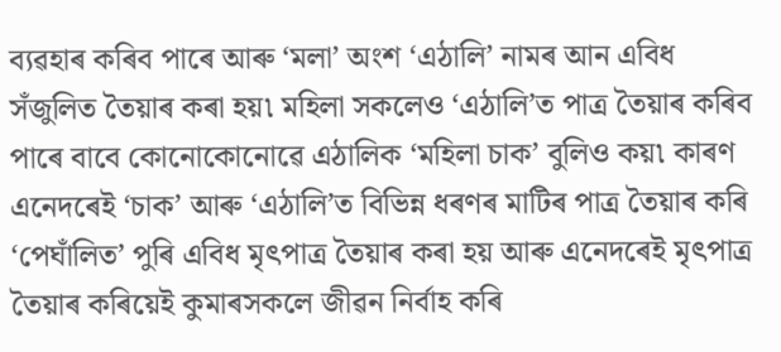ব্যৱহাৰ কৰিব পাৰে আৰু ‘মলা’ অংশ ‘এঠালি’ নামৰ আন এবিধ সঁজুলিত তৈয়াৰ কৰা হয়৷ মহিলা সকলেও ‘এঠালি’ত পাত্ৰ তৈয়াৰ কৰিব পাৰে বাবে কোনোকোনোৱে এঠালিক ‘মহিলা চাক’ বুলিও কয়৷ কাৰণ এনেদৰেই ‘চাক’ আৰু ‘এঠালি’ত বিভিন্ন ধৰণৰ মাটিৰ পাত্ৰ তৈয়াৰ কৰি ‘পেঘাঁলিত’ পুৰি এবিধ মৃৎপাত্ৰ তৈয়াৰ কৰা হয় আৰু এনেদৰেই মৃৎপাত্ৰ তৈয়াৰ কৰিয়েই কুমাৰসকলে জীৱন নিৰ্বাহ কৰি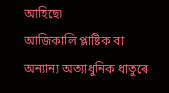আহিছে৷
আজিকালি প্লাষ্টিক বা অন্যান্য অত্যাধুনিক ধাতুৰে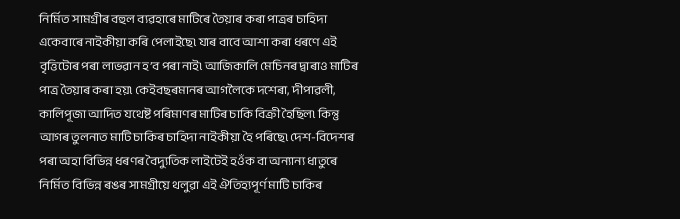নিৰ্মিত সামগ্ৰীৰ বহুল ব্যৱহাৰে মাটিৰে তৈয়াৰ কৰা পাত্ৰৰ চাহিদা একেবাৰে নাইকীয়া কৰি পেলাইছে৷ যাৰ বাবে আশা কৰা ধৰণে এই বৃত্তিটোৰ পৰা লাভৱান হ’ব পৰা নাই৷ আজিকালি মেচিনৰ দ্বাৰাও মাটিৰ পাত্ৰ তৈয়াৰ কৰা হয়৷ কেইবছৰমানৰ আগলৈকে দশেৰা, দীপাৱলী, কালিপূজা আদিত যথেষ্ট পৰিমাণৰ মাটিৰ চাকি বিক্ৰী হৈছিল৷ কিন্তু আগৰ তুলনাত মাটি চাকিৰ চাহিদা নাইকীয়া হৈ পৰিছে৷ দেশ-বিদেশৰ পৰা অহা বিভিন্ন ধৰণৰ বৈদ্যুতিক লাইটেই হওঁক বা অন্যান্য ধাতুৰে নিৰ্মিত বিভিন্ন ৰঙৰ সামগ্ৰীয়ে থলুৱা এই ঐতিহ্যপূৰ্ণ মাটি চাকিৰ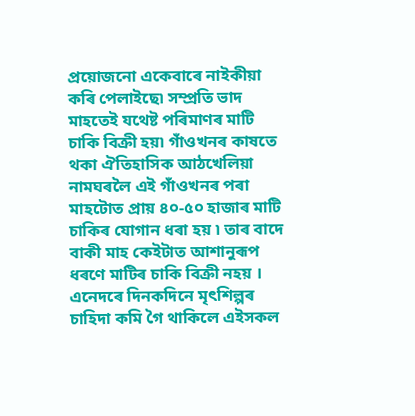প্ৰয়োজনো একেবাৰে নাইকীয়া কৰি পেলাইছে৷ সম্প্ৰতি ভাদ মাহতেই যথেষ্ট পৰিমাণৰ মাটি চাকি বিক্ৰী হয়৷ গাঁওখনৰ কাষতে থকা ঐতিহাসিক আঠখেলিয়া নামঘৰলৈ এই গাঁওখনৰ পৰা মাহটোত প্ৰায় ৪০-৫০ হাজাৰ মাটি চাকিৰ যোগান ধৰা হয় ৷ তাৰ বাদে বাকী মাহ কেইটাত আশানুৰূপ ধৰণে মাটিৰ চাকি বিক্ৰী নহয় । এনেদৰে দিনকদিনে মৃৎশিল্পৰ চাহিদা কমি গৈ থাকিলে এইসকল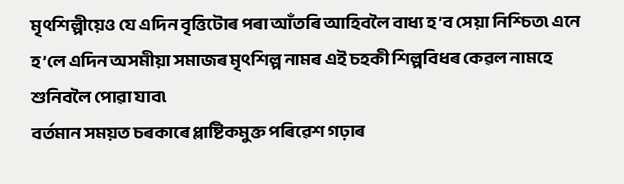মৃৎশিল্পীয়েও যে এদিন বৃত্তিটোৰ পৰা আঁতৰি আহিবলৈ বাধ্য হ’ব সেয়া নিশ্চিত৷ এনে হ’লে এদিন অসমীয়া সমাজৰ মৃৎশিল্প নামৰ এই চহকী শিল্পবিধৰ কেৱল নামহে শুনিবলৈ পোৱা যাব৷
বৰ্তমান সময়ত চৰকাৰে প্লাষ্টিকমুক্ত পৰিৱেশ গঢ়াৰ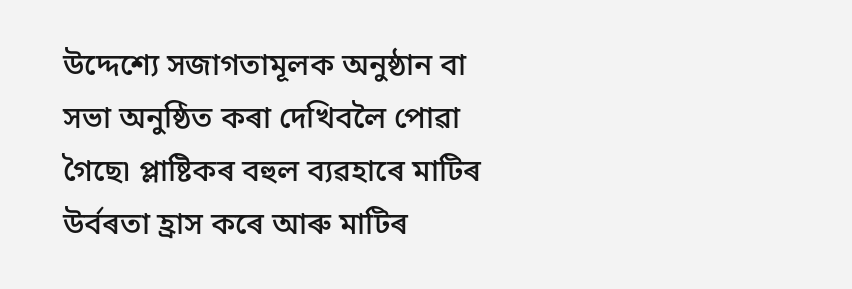উদ্দেশ্যে সজাগতামূলক অনুষ্ঠান বা সভা অনুষ্ঠিত কৰা দেখিবলৈ পোৱা গৈছে৷ প্লাষ্টিকৰ বহুল ব্যৱহাৰে মাটিৰ উৰ্বৰতা হ্ৰাস কৰে আৰু মাটিৰ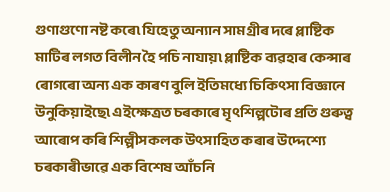গুণাগুণো নষ্ট কৰে৷ যিহেতু অন্যান সামগ্ৰীৰ দৰে প্লাষ্টিক মাটিৰ লগত বিলীন হৈ পচি নাযায়৷ প্লাষ্টিক ব্যৱহাৰ কেন্সাৰ ৰোগৰো অন্য এক কাৰণ বুলি ইতিমধ্যে চিকিৎসা বিজ্ঞানে উনুকিয়াইছে৷ এইক্ষেত্ৰত চৰকাৰে মৃৎশিল্পটোৰ প্ৰতি গুৰুত্ব আৰোপ কৰি শিল্পীসকলক উৎসাহিত কৰাৰ উদ্দেশ্যে চৰকাৰীভাৱে এক বিশেষ আঁচনি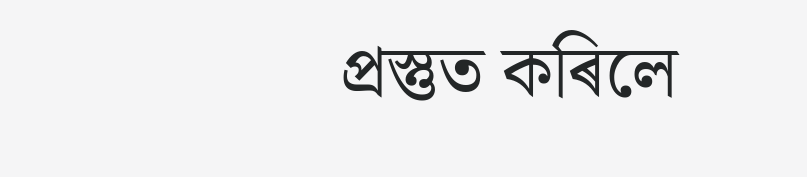প্ৰস্তুত কৰিলে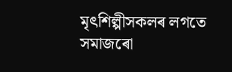মৃৎশিল্পীসকলৰ লগতে সমাজৰো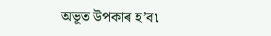অভূত উপকাৰ হ’ব৷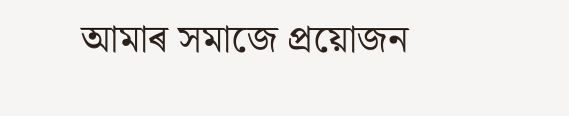আমাৰ সমাজে প্ৰয়োজন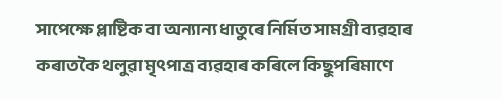সাপেক্ষে প্লাষ্টিক বা অন্যান্য ধাতুৰে নিৰ্মিত সামগ্ৰী ব্যৱহাৰ কৰাতকৈ থলুৱা মৃৎপাত্ৰ ব্যৱহাৰ কৰিলে কিছুপৰিমাণে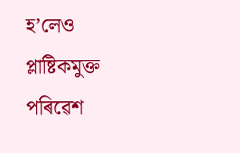হ’লেও প্লাষ্টিকমুক্ত পৰিৱেশ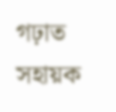গঢ়াত সহায়ক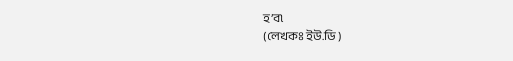হ’ব৷
(লেখকঃ ইউ.ডি )